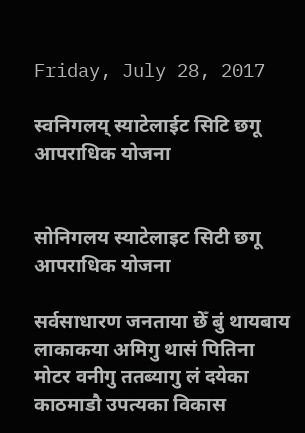Friday, July 28, 2017

स्वनिगलय् स्याटेलाईट सिटि छगू आपराधिक योजना


सोनिगलय स्याटेलाइट सिटी छगू आपराधिक योजना

सर्वसाधारण जनताया छेँ बुं थायबाय लाकाकया अमिगु थासं पितिना मोटर वनीगु ततब्यागु लं दयेका काठमाडौ उपत्यका विकास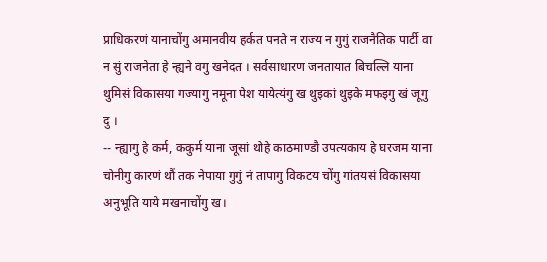प्राधिकरणं यानाचोंगु अमानवीय हर्कत पनते न राज्य न गुगुं राजनैतिक पार्टी वा न सुं राजनेता हे न्ह्यने वगु खनेदत । सर्वसाधारण जनतायात बिचल्लि याना थुमिसं विकासया गज्यागु नमूना पेश यायेत्यंगु ख थुइकां थुइके मफइगु खं जूगु दु ।
-- न्ह्यागु हे कर्म, ककुर्म याना जूसां थोहे काठमाण्डौ उपत्यकाय हे घरजम याना चोनीगु कारणं थौं तक नेपाया गुगुं नं तापागु विकटय चोंगु गांतयसं विकासया अनुभूति याये मखनाचोंगु ख।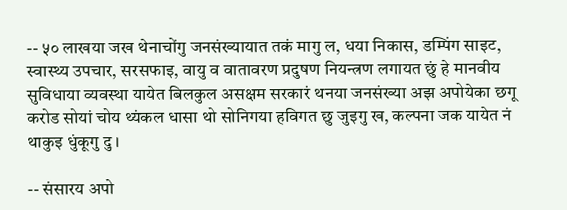-- ५० लाखया जख थेनाचोंगु जनसंख्यायात तकं मागु ल, धया निकास, डम्पिंग साइट, स्वास्थ्य उपचार, सरसफाइ, वायु व वातावरण प्रदुषण नियन्त्रण लगायत छुं हे मानवीय सुविधाया व्यवस्था यायेत बिलकुल असक्षम सरकारं थनया जनसंख्या अझ अपोयेका छगू करोड सोयां चोय थ्यंकल धासा थो सोनिगया हविगत छु जुइगु ख, कल्पना जक यायेत नं थाकुइ धुंकूगु दु ।

-- संसारय अपो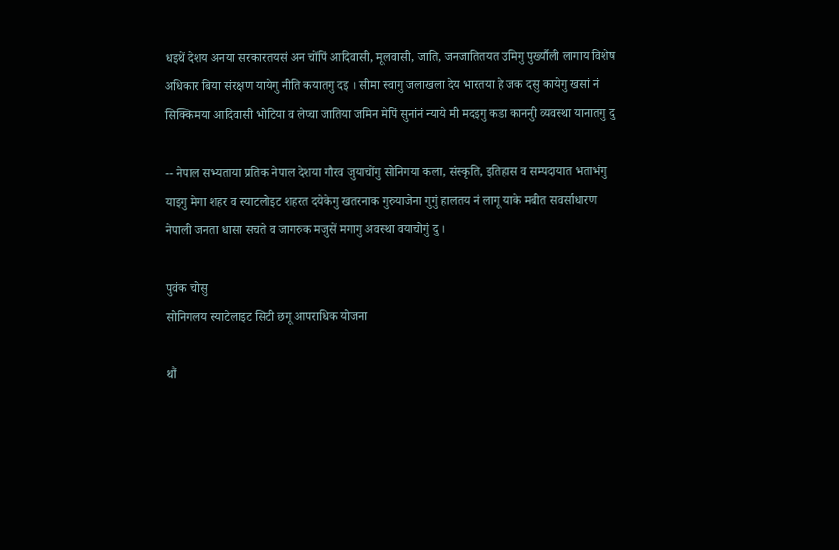धइथें देशय अनया सरकारतयसं अन चोंपिं आदिवासी, मूलवासी, जाति, जनजातितयत उमिगु पुर्ख्यौली लागाय विशेष अधिकार बिया संरक्षण यायेगु नीति कयातगु दइ । सीमा स्वागु जलाखला देय भारतया हे जक दसु कायेगु खसां नं सिक्किमया आदिवासी भोटिया व लेप्चा जातिया जमिन मेपिं सुनांनं न्याये मी मदइगु कडा काननुी व्यवस्था यानातगु दु

-- नेपाल सभ्यताया प्रतिक नेपाल देशया गौरव जुयाचोंगु सोनिगया कला, संस्कृति, इतिहास व सम्पदायात भताभंगु याइगु मेगा शहर व स्याटलोइट शहरत दयेकेगु खतरनाक गुरुयाजेना गुगुं हालतय नं लागू याके मबीत सवर्साधारण नेपाली जनता धासा सचते व जागरुक मजुसें मगागु अवस्था वयाचोगुं दु ।

पुवंक चोसु
सोनिगलय स्याटेलाइट सिटी छगू आपराधिक योजना

थौं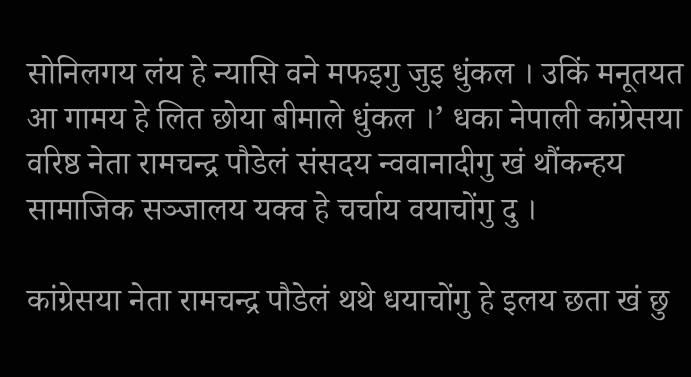सोनिलगय लंय हे न्यासि वने मफइगु जुइ धुंकल । उकिं मनूतयत आ गामय हे लित छोया बीमाले धुंकल ।’ धका नेपाली कांग्रेसया वरिष्ठ नेता रामचन्द्र पौडेलं संसदय न्ववानादीगु खं थौंकन्हय सामाजिक सञ्जालय यक्व हे चर्चाय वयाचोंगु दु ।

कांग्रेसया नेता रामचन्द्र पौडेलं थथे धयाचोंगु हे इलय छता खं छु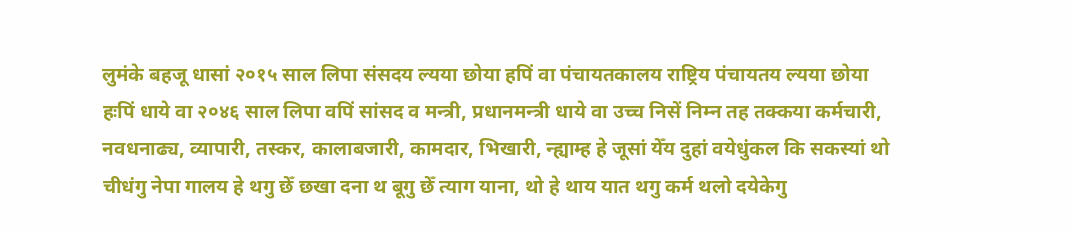लुमंके बहजू धासां २०१५ साल लिपा संसदय ल्यया छोया हपिं वा पंचायतकालय राष्ट्रिय पंचायतय ल्यया छोया हःपिं धाये वा २०४६ साल लिपा वपिं सांसद व मन्त्री, प्रधानमन्त्री धाये वा उच्च निसें निम्न तह तक्कया कर्मचारी, नवधनाढ्य, व्यापारी, तस्कर, कालाबजारी, कामदार, भिखारी, न्ह्याम्ह हे जूसां येँय दुहां वयेधुंकल कि सकस्यां थो चीधंगु नेपा गालय हे थगु छेँ छखा दना थ बूगु छेँ त्याग याना, थो हे थाय यात थगु कर्म थलो दयेकेगु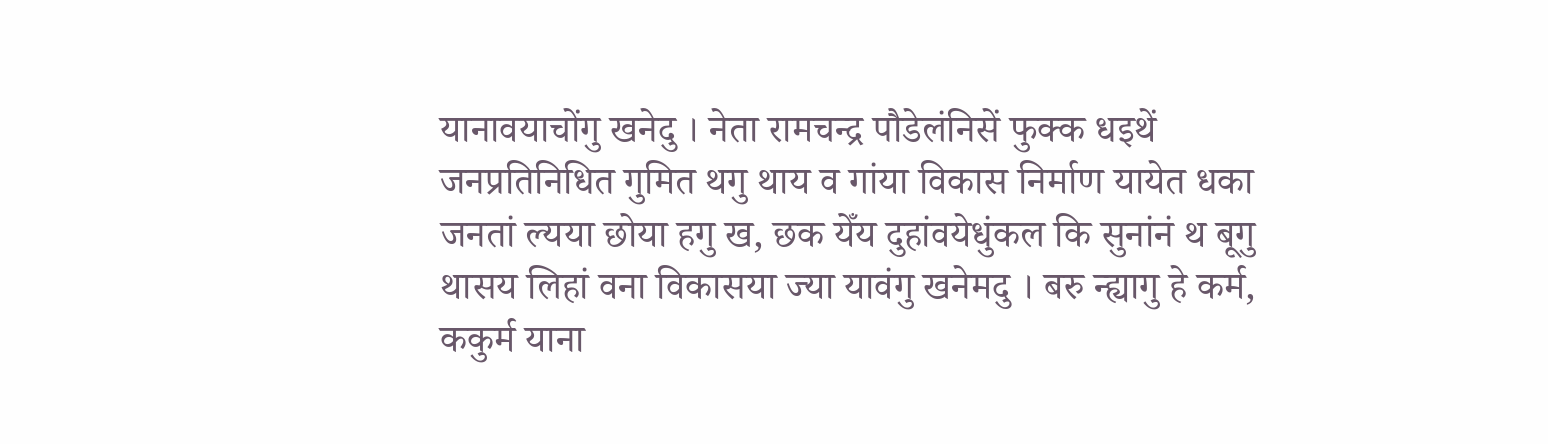यानावयाचोंगु खनेदु । नेता रामचन्द्र पौडेलंनिसें फुक्क धइथें जनप्रतिनिधित गुमित थगु थाय व गांया विकास निर्माण यायेत धका जनतां ल्यया छोया हगु ख, छक येँय दुहांवयेधुंकल कि सुनांनं थ बूगु थासय लिहां वना विकासया ज्या यावंगु खनेमदु । बरु न्ह्यागु हे कर्म, ककुर्म याना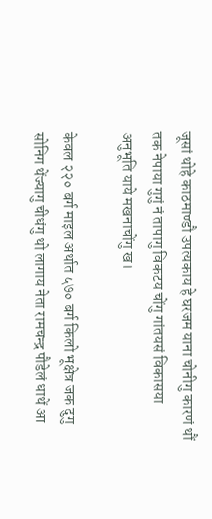जूसां थोहे काठमाण्डौ उपत्यकाय हे घरजम याना चोनीगु कारणं थौं तक नेपाया गुगुं नं तापागु विकटय चोंगु गांतयसं विकासया अनुभूति याये मखनाचोंगु ख।

केवल २२० बर्ग माइल अर्थात ५७० बर्ग किलो भूक्षेत्र जक दुगु सोनिग थेंज्यागु चीधंगु थो लागाय नेता रामचन्द्र पौडेलं धाथें आ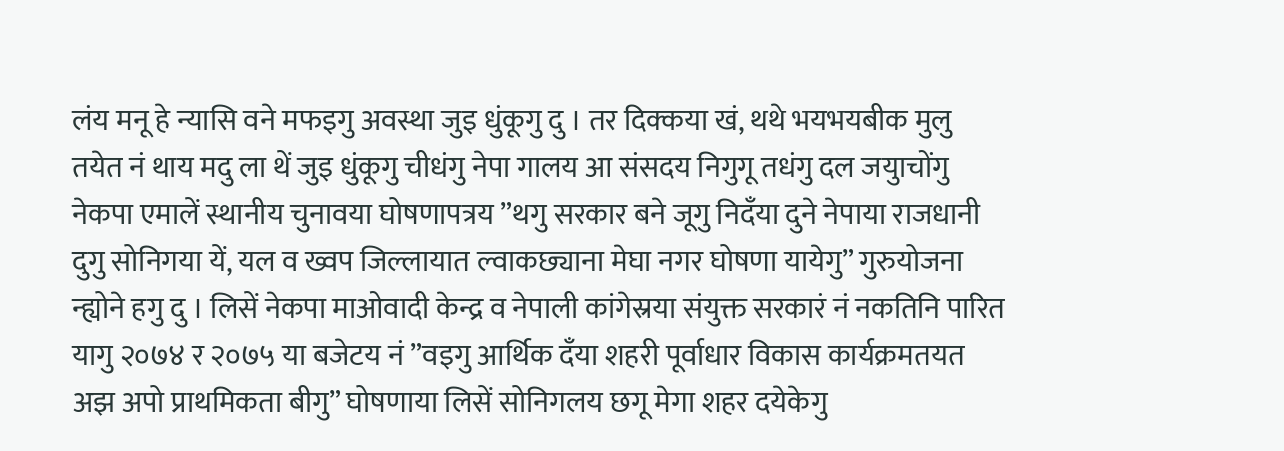लंय मनू हे न्यासि वने मफइगु अवस्था जुइ धुंकूगु दु । तर दिक्कया खं, थथे भयभयबीक मुलु तयेत नं थाय मदु ला थें जुइ धुंकूगु चीधंगु नेपा गालय आ संसदय निगुगू तधंगु दल जयुाचोंगु नेकपा एमालें स्थानीय चुनावया घोषणापत्रय ”थगु सरकार बने जूगु निदँया दुने नेपाया राजधानी दुगु सोनिगया यें, यल व ख्वप जिल्लायात ल्वाकछ्याना मेघा नगर घोषणा यायेगु” गुरुयोजना न्ह्योने हगु दु । लिसें नेकपा माओवादी केन्द्र व नेपाली कांगेस्रया संयुक्त सरकारं नं नकतिनि पारित यागु २०७४ र २०७५ या बजेटय नं ”वइगु आर्थिक दँया शहरी पूर्वाधार विकास कार्यक्रमतयत अझ अपो प्राथमिकता बीगु” घोषणाया लिसें सोनिगलय छगू मेगा शहर दयेकेगु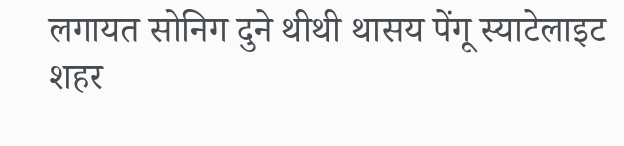लगायत सोनिग दुने थीथी थासय पेंगू स्याटेलाइट शहर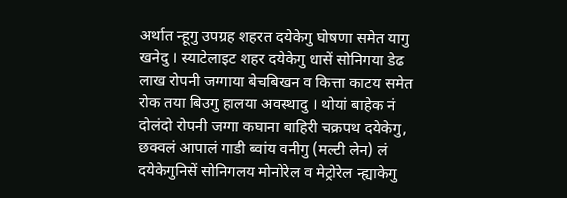अर्थात न्हूगु उपग्रह शहरत दयेकेगु घोषणा समेत यागु खनेदु । स्याटेलाइट शहर दयेकेगु धासें सोनिगया डेढ लाख रोपनी जग्गाया बेचबिखन व कित्ता काटय समेत रोक तया बिउगु हालया अवस्थादु । थोयां बाहेक नं दोलंदो रोपनी जग्गा कघाना बाहिरी चक्रपथ दयेकेगु, छक्वलं आपालं गाडी ब्वांय वनीगु (मल्टी लेन) लं दयेकेगुनिसें सोनिगलय मोनोरेल व मेट्रोरेल न्ह्याकेगु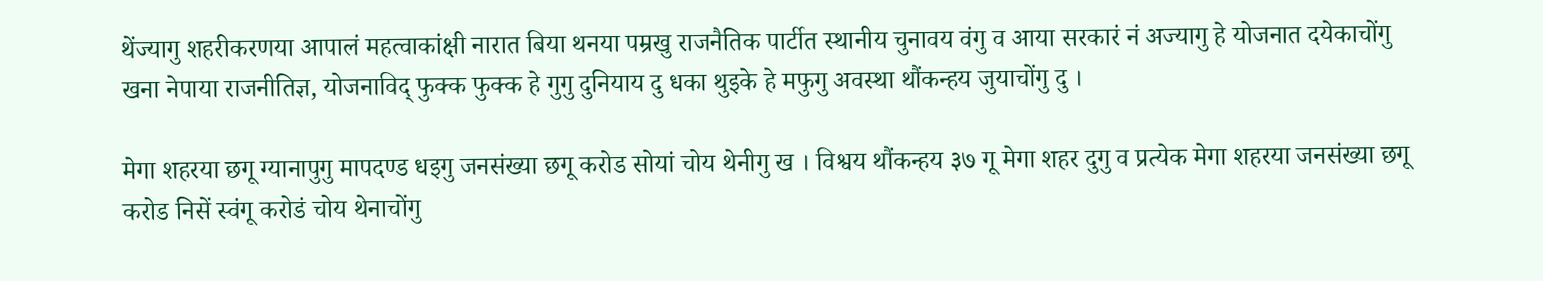थेंज्यागु शहरीकरणया आपालं महत्वाकांक्षी नारात बिया थनया पम्रखु राजनैतिक पार्टीत स्थानीय चुनावय वंगु व आया सरकारं नं अज्यागु हे योजनात दयेकाचोंगु खना नेपाया राजनीतिज्ञ, योजनाविद् फुक्क फुक्क हे गुगु दुनियाय दु धका थुइके हे मफुगु अवस्था थौंकन्हय जुयाचोंगु दु ।

मेगा शहरया छगू ग्यानापुगु मापदण्ड धइगु जनसंख्या छगू करोड सोयां चोय थेनीगु ख । विश्वय थौंकन्हय ३७ गू मेगा शहर दुगु व प्रत्येक मेगा शहरया जनसंख्या छगू करोड निसें स्वंगू करोडं चोय थेनाचोंगु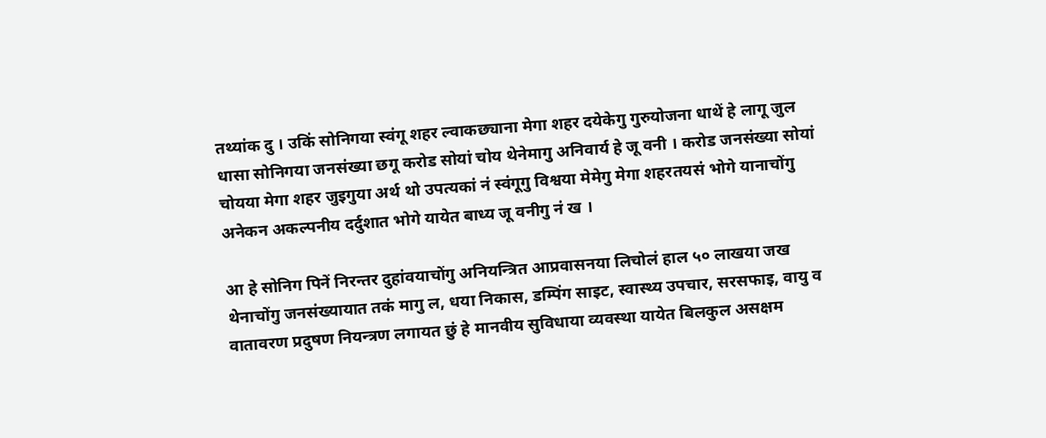तथ्यांक दु । उकिं सोनिगया स्वंगू शहर ल्वाकछ्याना मेगा शहर दयेकेगु गुरुयोजना धाथें हे लागू जुल धासा सोनिगया जनसंख्या छगू करोड सोयां चोय थेनेमागु अनिवार्य हे जू वनी । करोड जनसंख्या सोयां चोयया मेगा शहर जुइगुया अर्थ थो उपत्यकां नं स्वंगूगु विश्वया मेमेगु मेगा शहरतयसं भोगे यानाचोंगु अनेकन अकल्पनीय दर्दुशात भोगे यायेत बाध्य जू वनीगु नं ख ।

आ हे सोनिग पिनें निरन्तर दुहांवयाचोंगु अनियन्त्रित आप्रवासनया लिचोलं हाल ५० लाखया जख थेनाचोंगु जनसंख्यायात तकं मागु ल, धया निकास, डम्पिंग साइट, स्वास्थ्य उपचार, सरसफाइ, वायु व वातावरण प्रदुषण नियन्त्रण लगायत छुं हे मानवीय सुविधाया व्यवस्था यायेत बिलकुल असक्षम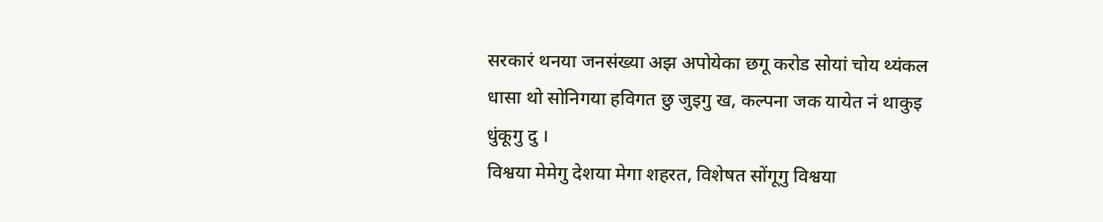सरकारं थनया जनसंख्या अझ अपोयेका छगू करोड सोयां चोय थ्यंकल धासा थो सोनिगया हविगत छु जुइगु ख, कल्पना जक यायेत नं थाकुइ धुंकूगु दु ।
विश्वया मेमेगु देशया मेगा शहरत, विशेषत सोंगूगु विश्वया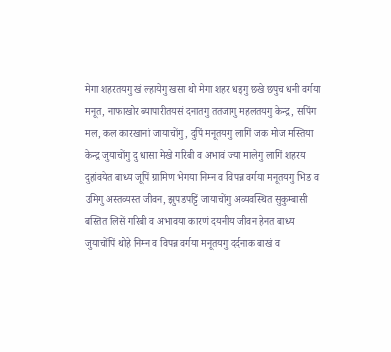मेगा शहरतयगु खं ल्हायेगु खसा थो मेगा शहर धइगु छखे छपुच धनी वर्गया मनूत, नाफाखोर ब्यापारीतयसं दनातगु ततजागु महलतयगु केन्द्र, सपिंग मल, कल कारखानां जायाचोंगु, दुपिं मनूतयगु लागिं जक मोज मस्तिया केन्द्र जुयाचोंगु दु धासा मेखे गरिबी व अभावं ज्या मालेगु लागिं शहरय दुहांवयेत बाध्य जूपिं ग्रामिण भेगया निम्न व विपन्न वर्गया मनूतयगु भिड व उमिगु अस्तव्यस्त जीवन, झुपडपट्टिं जायाचोंगु अव्यवस्थित सुकुम्बासी बस्तित लिसें गरिबी व अभावया कारणं दयनीय जीवन हेनत बाध्य जुयाचोंपिं थोहे निम्न व विपन्न वर्गया मनूतयगु दर्दनाक बाखं व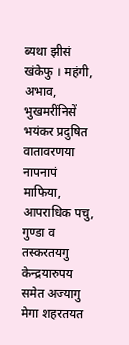ब्यथा झीसं खंकेफु । महंगी, अभाव, भुखमरींनिसें भयंकर प्रदुषित वातावरणया नापनापं माफिया, आपराधिक पचु, गुण्डा व तस्करतयगु केन्द्रयारुपय समेत अज्यागु मेगा शहरतयत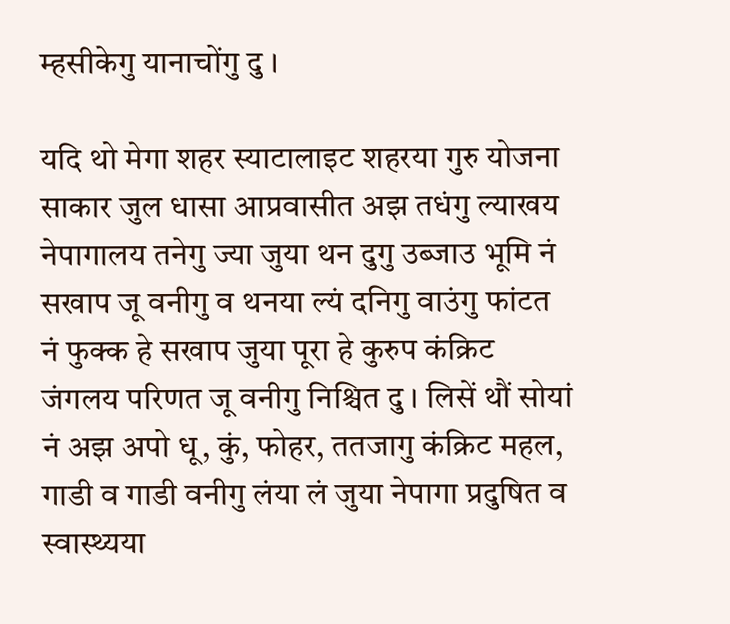म्हसीकेगु यानाचोंगु दु ।

यदि थो मेगा शहर स्याटालाइट शहरया गुरु योजना साकार जुल धासा आप्रवासीत अझ तधंगु ल्याखय नेपागालय तनेगु ज्या जुया थन दुगु उब्जाउ भूमि नं सखाप जू वनीगु व थनया ल्यं दनिगु वाउंगु फांटत नं फुक्क हे सखाप जुया पूरा हे कुरुप कंक्रिट जंगलय परिणत जू वनीगु निश्चित दु । लिसें थौं सोयां नं अझ अपो धू, कुं, फोहर, ततजागु कंक्रिट महल, गाडी व गाडी वनीगु लंया लं जुया नेपागा प्रदुषित व स्वास्थ्यया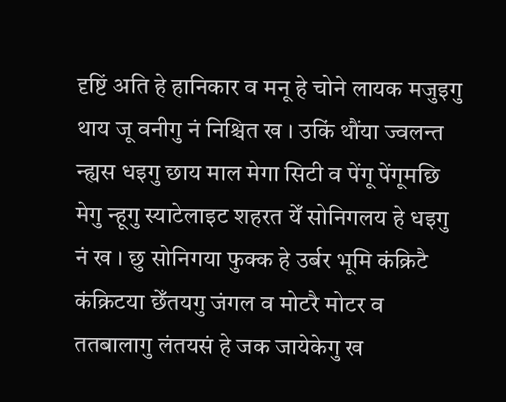दृष्टिं अति हे हानिकार व मनू हे चोने लायक मजुइगु थाय जू वनीगु नं निश्चित ख । उकिं थौंया ज्वलन्त न्ह्यस धइगु छाय माल मेगा सिटी व पेंगू पेंगूमछि मेगु न्हूगु स्याटेलाइट शहरत येँ सोनिगलय हे धइगु नं ख । छु सोनिगया फुक्क हे उर्बर भूमि कंक्रिटै कंक्रिटया छेँतयगु जंगल व मोटरै मोटर व ततबालागु लंतयसं हे जक जायेकेगु ख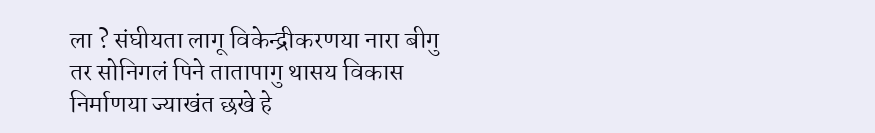ला ? संघीयता लागू विकेन्द्रीकरणया नारा बीगु तर सोनिगलं पिने तातापागु थासय विकास निर्माणया ज्याखंत छखे हे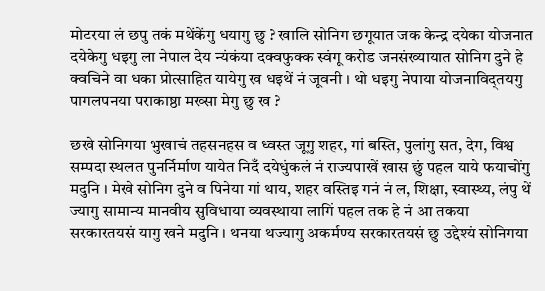मोटरया लं छपु तकं मथेंकेंगु धयागु छु ? खालि सोनिग छगूयात जक केन्द्र दयेका योजनात दयेकेगु धइगु ला नेपाल देय न्यंकंया दक्वफुक्क स्वंगू करोड जनसंख्यायात सोनिग दुने हे क्वचिने वा धका प्रोत्साहित यायेगु ख धइथें नं जूवनी । थो धइगु नेपाया योजनाविद्तयगु पागलपनया पराकाष्ठा मख्सा मेगु छु ख ?

छखे सोनिगया भुखाचं तहसनहस व ध्वस्त जूगु शहर, गां बस्ति, पुलांगु सत, देग, विश्व सम्पदा स्थलत पुनर्निर्माण यायेत निदँ दयेधुंकलं नं राज्यपाखें खास छुं पहल याये फयाचोंगु मदुनि । मेखे सोनिग दुने व पिनेया गां थाय, शहर वस्तिइ गनं नं ल, शिक्षा, स्वास्थ्य, लंपु थें ज्यागु सामान्य मानवीय सुविधाया व्यवस्थाया लागिं पहल तक हे नं आ तकया सरकारतयसं यागु खने मदुनि । थनया थज्यागु अकर्मण्य सरकारतयसं छु उद्देश्यं सोनिगया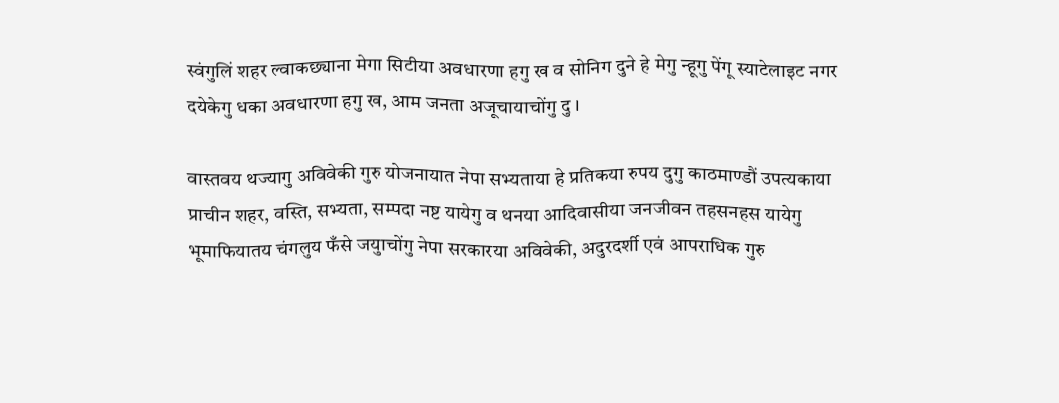स्वंगुलिं शहर ल्वाकछ्याना मेगा सिटीया अवधारणा हगु ख व सोनिग दुने हे मेगु न्हूगु पेंगू स्याटेलाइट नगर दयेकेगु धका अवधारणा हगु ख, आम जनता अजूचायाचोंगु दु ।

वास्तवय थज्यागु अविवेकी गुरु योजनायात नेपा सभ्यताया हे प्रतिकया रुपय दुगु काठमाण्डौं उपत्यकाया प्राचीन शहर, वस्ति, सभ्यता, सम्पदा नष्ट यायेगु व थनया आदिवासीया जनजीवन तहसनहस यायेगु भूमाफियातय चंगलुय फँसे जयुाचोंगु नेपा सरकारया अविवेकी, अदुरदर्शी एवं आपराधिक गुरु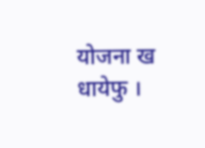योजना ख धायेफु ।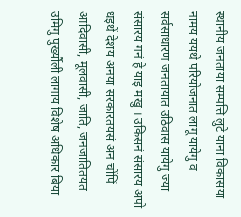स्थानीय जनताया सम्पत्ति लुटे याना विकासया नामय ययथे परियोजनात लागू यायेगु व सर्वसाधारण जनतायात उठिवास यायेगु ज्या संसारय गनं हे याइ मखु । उकिसनं संसारय अपो धइथें देशय अनया सरकारतयसं अन चोंपिं आदिवासी, मूलवासी, जाति, जनजातितयत उमिगु पुर्ख्यौली लागाय विशेष अधिकार बिया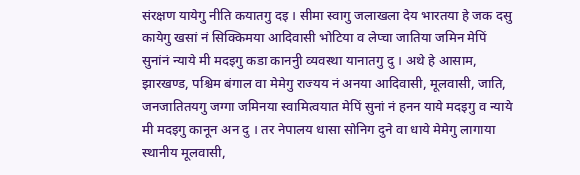संरक्षण यायेगु नीति कयातगु दइ । सीमा स्वागु जलाखला देय भारतया हे जक दसु कायेगु खसां नं सिक्किमया आदिवासी भोटिया व लेप्चा जातिया जमिन मेपिं सुनांनं न्याये मी मदइगु कडा काननुी व्यवस्था यानातगु दु । अथे हे आसाम, झारखण्ड, पश्चिम बंगाल वा मेमेगु राज्यय नं अनया आदिवासी, मूलवासी, जाति, जनजातितयगु जग्गा जमिनया स्वामित्वयात मेपिं सुनां नं हनन याये मदइगु व न्याये मी मदइगु कानून अन दु । तर नेपालय धासा सोनिग दुने वा धाये मेमेगु लागाया स्थानीय मूलवासी,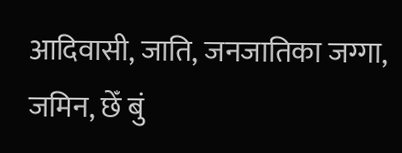आदिवासी, जाति, जनजातिका जग्गा, जमिन, छेँ बुं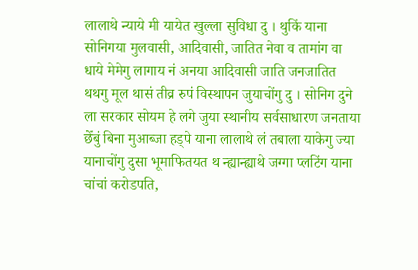लालाथे न्याये मी यायेत खुल्ला सुविधा दु । थुकिं याना सोनिगया मुलवासी, आदिवासी, जातित नेवा व तामांग वा धाये मेमेगु लागाय नं अनया आदिवासी जाति जनजातित थथगु मूल थासं तीव्र रुपं विस्थापन जुयाचोंगु दु । सोनिग दुने ला सरकार सोयम हे लगे जुया स्थानीय सर्वसाधारण जनताया छेँबुं बिना मुआब्जा हड्पे याना लालाथे लं तबाला याकेगु ज्या यानाचोंगु दुसा भूमाफितयत थ न्ह्यान्ह्याथे जग्गा प्लटिंग याना चांचां करोडपति,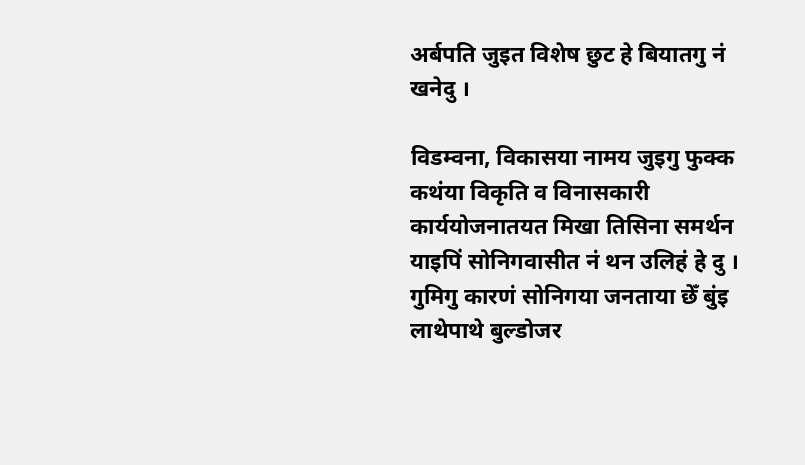अर्बपति जुइत विशेष छुट हे बियातगु नं खनेदु ।

विडम्वना, विकासया नामय जुइगु फुक्क कथंया विकृति व विनासकारी कार्ययोजनातयत मिखा तिसिना समर्थन याइपिं सोनिगवासीत नं थन उलिहं हे दु । गुमिगु कारणं सोनिगया जनताया छेँ बुंइ लाथेपाथे बुल्डोजर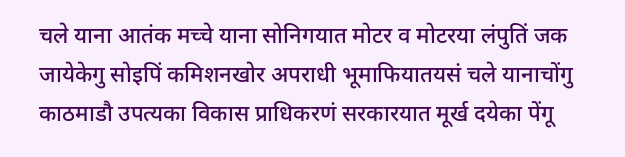चले याना आतंक मच्चे याना सोनिगयात मोटर व मोटरया लंपुतिं जक जायेकेगु सोइपिं कमिशनखोर अपराधी भूमाफियातयसं चले यानाचोंगु काठमाडौ उपत्यका विकास प्राधिकरणं सरकारयात मूर्ख दयेका पेंगू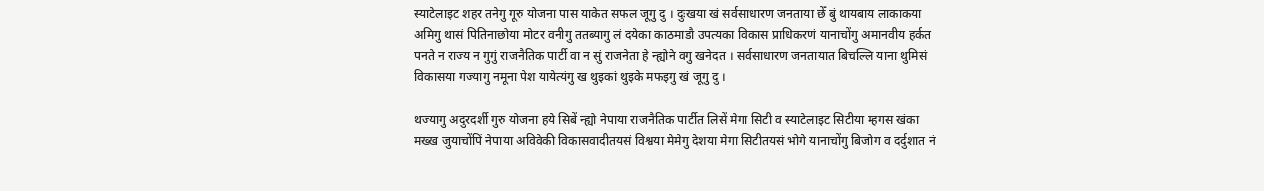स्याटेलाइट शहर तनेगु गूरु योजना पास याकेत सफल जूगु दु । दुःखया खं सर्वसाधारण जनताया छेँ बुं थायबाय लाकाकया अमिगु थासं पितिनाछोया मोटर वनीगु ततब्यागु लं दयेका काठमाडौ उपत्यका विकास प्राधिकरणं यानाचोंगु अमानवीय हर्कत पनते न राज्य न गुगुं राजनैतिक पार्टी वा न सुं राजनेता हे न्ह्योने वगु खनेदत । सर्वसाधारण जनतायात बिचल्लि याना थुमिसं विकासया गज्यागु नमूना पेश यायेत्यंगु ख थुइकां थुइके मफइगु खं जूगु दु ।

थज्यागु अदुरदर्शी गुरु योजना हये सिबें न्ह्यो नेपाया राजनैतिक पार्टीत लिसें मेगा सिटी व स्याटेलाइट सिटीया म्हगस खंका मख्ख जुयाचोंपिं नेपाया अविवेकी विकासवादीतयसं विश्वया मेमेगु देशया मेगा सिटीतयसं भोगे यानाचोंगु बिजोग व दर्दुशात नं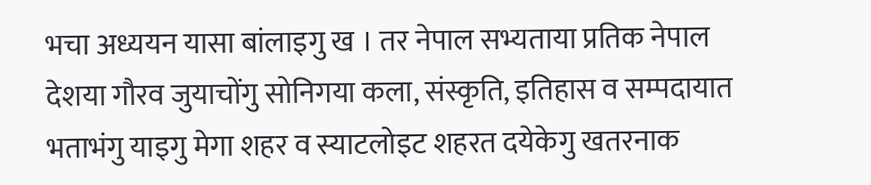भचा अध्ययन यासा बांलाइगु ख । तर नेपाल सभ्यताया प्रतिक नेपाल देशया गौरव जुयाचोंगु सोनिगया कला, संस्कृति, इतिहास व सम्पदायात भताभंगु याइगु मेगा शहर व स्याटलोइट शहरत दयेकेगु खतरनाक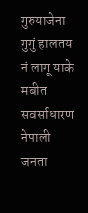गुरुयाजेना गुगुं हालतय नं लागू याके मबीत सवर्साधारण नेपाली जनता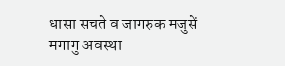धासा सचते व जागरुक मजुसें मगागु अवस्था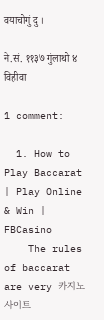वयाचोगुं दु ।

ने.सं. ११३७ गुंलाथो ४ विहीवा

1 comment:

  1. How to Play Baccarat | Play Online & Win | FBCasino
    The rules of baccarat are very 카지노사이트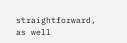straightforward, as well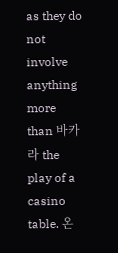as they do not involve anything more than 바카라 the play of a casino table. 온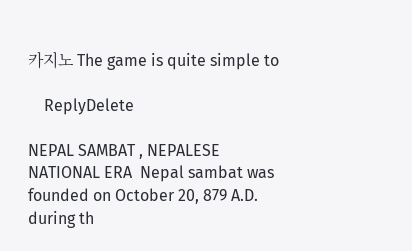카지노 The game is quite simple to

    ReplyDelete

NEPAL SAMBAT , NEPALESE NATIONAL ERA  Nepal sambat was founded on October 20, 879 A.D. during th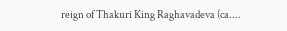reign of Thakuri King Raghavadeva (ca....